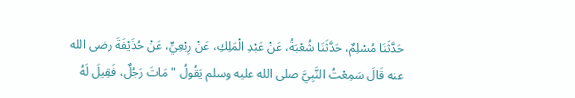حَدَّثَنَا مُسْلِمٌ، حَدَّثَنَا شُعْبَةُ، عَنْ عَبْدِ الْمَلِكِ، عَنْ رِبْعِيٍّ، عَنْ حُذَيْفَةَ رضى الله عنه قَالَ سَمِعْتُ النَّبِيَّ صلى الله عليه وسلم يَقُولُ " مَاتَ رَجُلٌ، فَقِيلَ لَهُ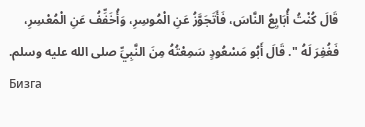قَالَ كُنْتُ أُبَايِعُ النَّاسَ، فَأَتَجَوَّزُ عَنِ الْمُوسِرِ، وَأُخَفِّفُ عَنِ الْمُعْسِرِ، فَغُفِرَ لَهُ ". قَالَ أَبُو مَسْعُودٍ سَمِعْتُهُ مِنَ النَّبِيِّ صلى الله عليه وسلم.
Бизга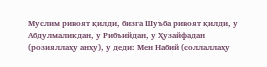Муслим ривоят қилди, бизга Шуъба ривоят қилди, у Абдулмаликдан, у Рибъийдан, у Ҳузайфадан (розияллаҳу анҳу), у деди: Мен Набий (соллаллаҳу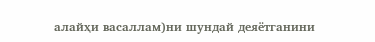алайҳи васаллам)ни шундай деяётганини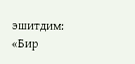эшитдим: «Бир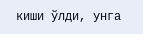киши ўлди, унга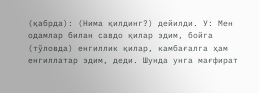(қабрда): (Нима қилдинг?) дейилди. У: Мен одамлар билан савдо қилар эдим, бойга (тўловда) енгиллик қилар, камбағалга ҳам енгиллатар эдим, деди. Шунда унга мағфират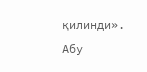қилинди». Абу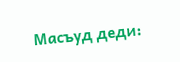Масъуд деди: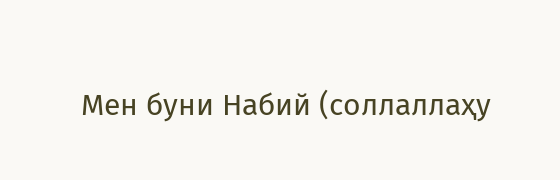Мен буни Набий (соллаллаҳу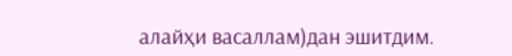алайҳи васаллам)дан эшитдим.